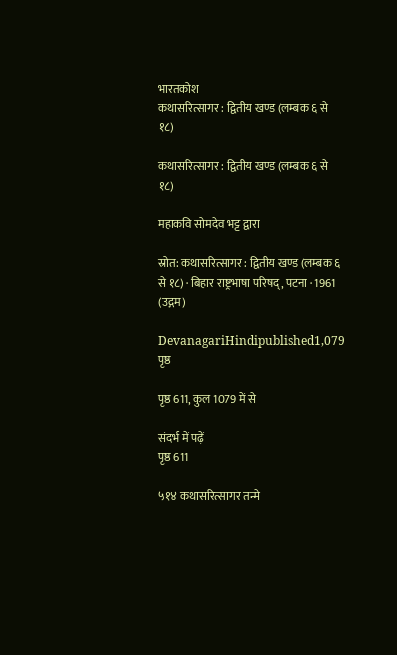भारतकोश
कथासरित्सागर : द्वितीय खण्ड (लम्बक ६ से १८)

कथासरित्सागर : द्वितीय खण्ड (लम्बक ६ से १८)

महाकवि सोमदेव भट्ट द्वारा

स्रोत: कथासरित्सागर : द्वितीय खण्ड (लम्बक ६ से १८) · बिहार राष्ट्रभाषा परिषद्, पटना · 1961 (उद्गम)

DevanagariHindipublished1,079 पृष्ठ

पृष्ठ 611, कुल 1079 में से

संदर्भ में पढ़ें
पृष्ठ 611

५१४ कथासरित्सागर तन्मे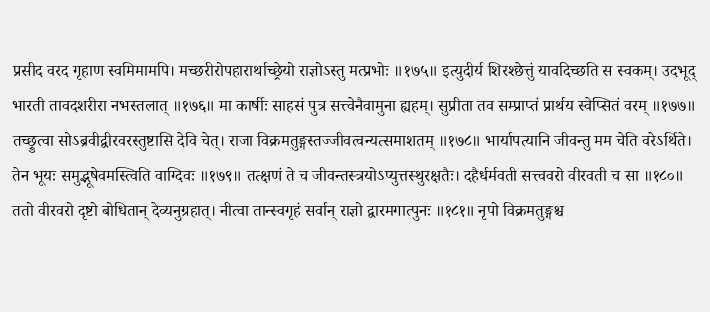प्रसीद वरद गृहाण स्वमिमामपि। मच्छरीरोपहारार्थाच्छ्रेयो राज्ञोऽस्तु मत्प्रभोः ॥१७५॥ इत्युदीर्य शिरश्छेत्तुं यावदिच्छति स स्वकम्। उदभूद् भारती तावदशरीरा नभस्तलात् ॥१७६॥ मा कार्षीः साहसं पुत्र सत्त्वेनैवामुना ह्यहम्। सुप्रीता तव सम्प्राप्तं प्रार्थय स्वेप्सितं वरम् ॥१७७॥ तच्छ्रुत्वा सोऽब्रवीद्वीरवरस्तुष्टासि देवि चेत्। राजा विक्रमतुङ्गस्तज्जीवत्वन्यत्समाशतम् ॥१७८॥ भार्यापत्यानि जीवन्तु मम चेति वरेऽर्थिते। तेन भूयः समुद्भूषेवमस्त्विति वाग्दिवः ॥१७९॥ तत्क्षणं ते च जीवन्तस्त्रयोऽप्युत्तस्थुरक्षतैः। दहैर्धर्मवती सत्त्ववरो वीरवती च सा ॥१८०॥ ततो वीरवरो दृष्टो बोधितान् देव्यनुग्रहात्। नीत्वा तान्स्वगृहं सर्वान् राज्ञो द्वारमगात्पुनः ॥१८१॥ नृपो विक्रमतुङ्गश्च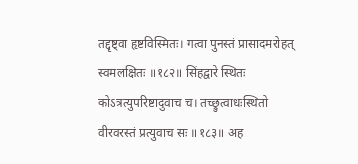तद्दृष्ट्वा हृष्टविस्मितः। गत्वा पुनस्तं प्रासादमरोहत् स्वमलक्षितः ॥१८२॥ सिंहद्वारे स्थितः कोऽत्रत्युपरिष्टादुवाच च। तच्छ्रुत्वाधःस्थितो वीरवरस्तं प्रत्युवाच सः ॥१८३॥ अह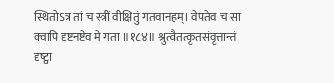स्थितोऽत्र तां च स्त्रीं वीक्षितुं गतवानहम्। वेपतेव च सा क्वापि दृष्टनष्टेव मे गता ॥१८४॥ श्रुत्वैतत्कृतसंवृत्तान्तं दृष्ट्वा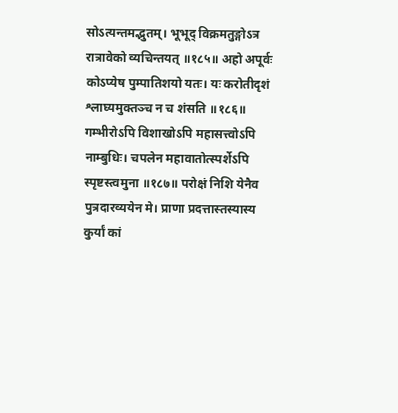सोऽत्यन्तमद्भुतम्। भूभूद् विक्रमतुङ्गोऽत्र रात्रावेको व्यचिन्तयत् ॥१८५॥ अहो अपूर्वः कोऽप्येष पुम्पातिशयो यतः। यः करोतीदृशं श्लाघ्यमुक्तञ्च न च शंसति ॥१८६॥ गम्भीरोऽपि विशाखोऽपि महासत्त्वोऽपि नाम्बुधिः। चपलेन महावातोत्स्पर्शेऽपि स्पृष्टस्त्वमुना ॥१८७॥ परोक्षं निशि येनैव पुत्रदारव्ययेन मे। प्राणा प्रदत्तास्तस्यास्य कुर्यां कां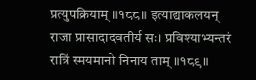प्रत्युपक्रियाम् ॥१८८॥ इत्याद्याकलयन् राजा प्रासादादवतीर्य सः। प्रविश्याभ्यन्तरं रात्रिं स्मयमानो निनाय ताम् ॥१८९॥